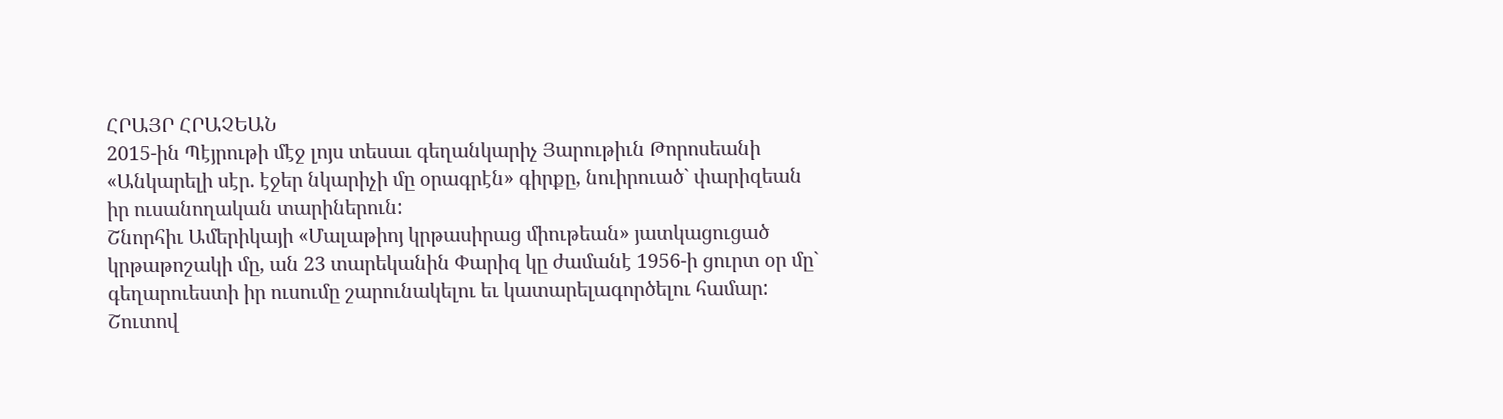ՀՐԱՅՐ ՀՐԱՉԵԱՆ
2015-ին Պէյրութի մէջ լոյս տեսաւ գեղանկարիչ Յարութիւն Թորոսեանի «Անկարելի սէր. էջեր նկարիչի մը օրագրէն» գիրքը, նուիրուած` փարիզեան իր ուսանողական տարիներուն:
Շնորհիւ Ամերիկայի «Մալաթիոյ կրթասիրաց միութեան» յատկացուցած կրթաթոշակի մը, ան 23 տարեկանին Փարիզ կը ժամանէ 1956-ի ցուրտ օր մը` գեղարուեստի իր ուսումը շարունակելու եւ կատարելագործելու համար:
Շուտով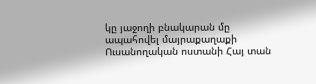կը յաջողի բնակարան մը ապահովել մայրաքաղաքի Ուսանողական ոստանի Հայ տան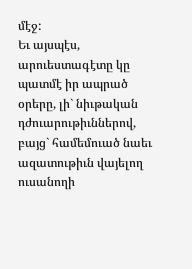մէջ:
Եւ այսպէս, արուեստագէտը կը պատմէ իր ապրած օրերը, լի` նիւթական դժուարութիւններով, բայց` համեմուած նաեւ ազատութիւն վայելող ուսանողի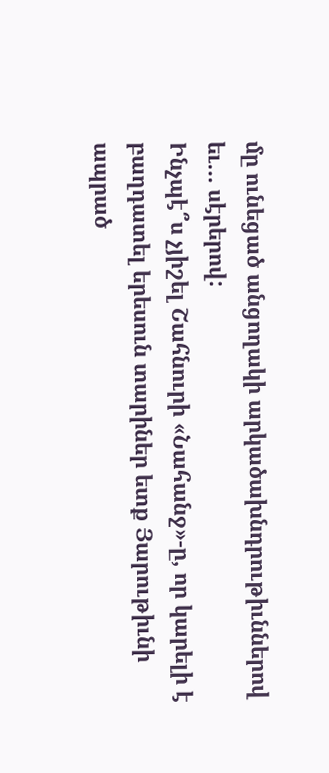մը ունեցած անցողակի արկածախնդրութիւններով եւ… սէրերով:
Ինչպէ՞ս չյիշել Շահնուրի «Նահանջ»-ը, որ կարելի է բաղդատել երեսուն տարիներ ետք Յարութիւնի ապրած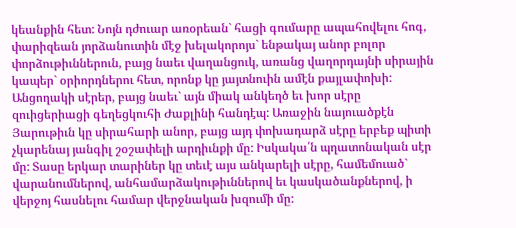կեանքին հետ: Նոյն դժուար առօրեան` հացի գումարը ապահովելու հոգ, փարիզեան յորձանուտին մէջ խելակորոյս` ենթակայ անոր բոլոր փորձութիւններուն, բայց նաեւ վաղանցուկ, առանց վաղորդայնի սիրային կապեր` օրիորդներու հետ, որոնք կը յայտնուին ամէն քայլափոխի:
Անցողակի սէրեր, բայց նաեւ` այն միակ անկեղծ եւ խոր սէրը զուիցերիացի գեղեցկուհի Ժաքլինի հանդէպ: Առաջին նայուածքէն Յարութիւն կը սիրահարի անոր, բայց այդ փոխադարձ սէրը երբեք պիտի չկարենայ յանգիլ շօշափելի արդիւնքի մը: Իսկակա՛ն պղատոնական սէր մը: Տասը երկար տարիներ կը տեւէ այս անկարելի սէրը, համեմուած` վարանումներով, անհամարձակութիւններով եւ կասկածանքներով, ի վերջոյ հասնելու համար վերջնական խզումի մը: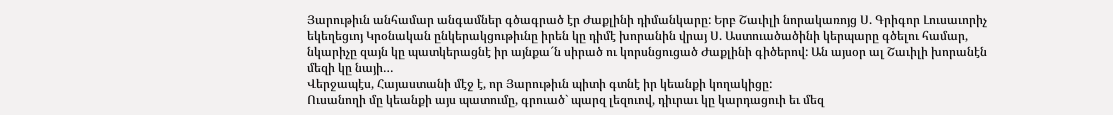Յարութիւն անհամար անգամներ գծագրած էր Ժաքլինի դիմանկարը: Երբ Շաւիլի նորակառոյց Ս. Գրիգոր Լուսաւորիչ եկեղեցւոյ Կրօնական ընկերակցութիւնը իրեն կը դիմէ խորանին վրայ Ս. Աստուածածինի կերպարը գծելու համար, նկարիչը զայն կը պատկերացնէ իր այնքա՜ն սիրած ու կորսնցուցած Ժաքլինի գիծերով: Ան այսօր ալ Շաւիլի խորանէն մեզի կը նայի…
Վերջապէս, Հայաստանի մէջ է, որ Յարութիւն պիտի գտնէ իր կեանքի կողակիցը:
Ուսանողի մը կեանքի այս պատումը, գրուած` պարզ լեզուով, դիւրաւ կը կարդացուի եւ մեզ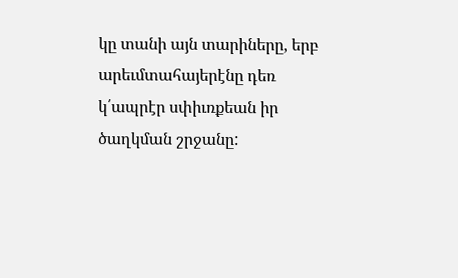կը տանի այն տարիները, երբ արեւմտահայերէնը դեռ կ՛ապրէր սփիւռքեան իր ծաղկման շրջանը: